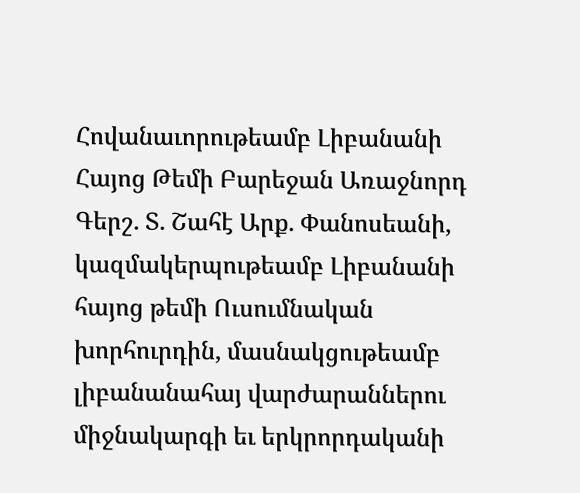Հովանաւորութեամբ Լիբանանի Հայոց Թեմի Բարեջան Առաջնորդ Գերշ. Տ. Շահէ Արք. Փանոսեանի, կազմակերպութեամբ Լիբանանի հայոց թեմի Ուսումնական խորհուրդին, մասնակցութեամբ լիբանանահայ վարժարաններու միջնակարգի եւ երկրորդականի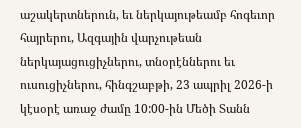աշակերտներուն, եւ ներկայութեամբ հոգեւոր հայրերու, Ազգային վարչութեան ներկայացուցիչներու, տնօրէններու եւ ուսուցիչներու, հինգշաբթի, 23 ապրիլ 2026-ի կէսօրէ առաջ ժամը 10:00-ին Մեծի Տանն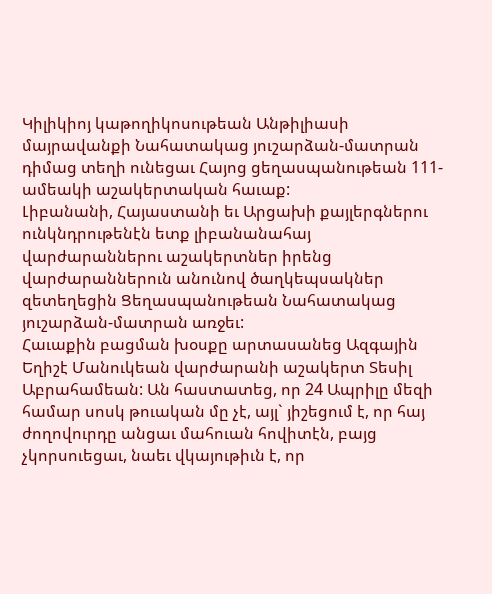Կիլիկիոյ կաթողիկոսութեան Անթիլիասի մայրավանքի Նահատակաց յուշարձան-մատրան դիմաց տեղի ունեցաւ Հայոց ցեղասպանութեան 111-ամեակի աշակերտական հաւաք:
Լիբանանի, Հայաստանի եւ Արցախի քայլերգներու ունկնդրութենէն ետք լիբանանահայ վարժարաններու աշակերտներ իրենց վարժարաններուն անունով ծաղկեպսակներ զետեղեցին Ցեղասպանութեան Նահատակաց յուշարձան-մատրան առջեւ:
Հաւաքին բացման խօսքը արտասանեց Ազգային Եղիշէ Մանուկեան վարժարանի աշակերտ Տեսիլ Աբրահամեան: Ան հաստատեց, որ 24 Ապրիլը մեզի համար սոսկ թուական մը չէ, այլ` յիշեցում է, որ հայ ժողովուրդը անցաւ մահուան հովիտէն, բայց չկորսուեցաւ, նաեւ վկայութիւն է, որ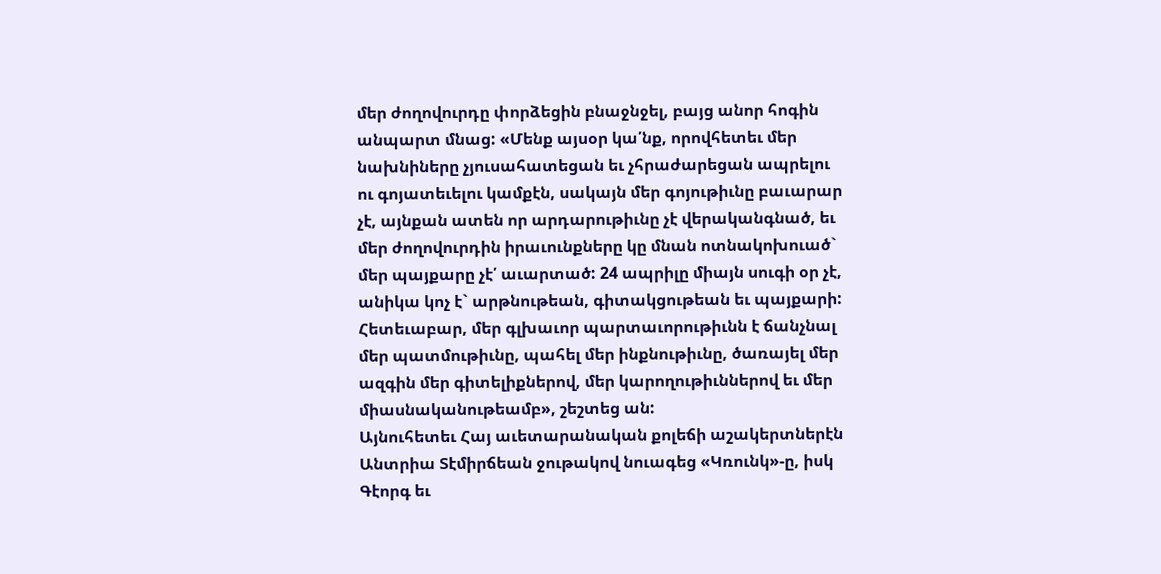մեր ժողովուրդը փորձեցին բնաջնջել, բայց անոր հոգին անպարտ մնաց: «Մենք այսօր կա՛նք, որովհետեւ մեր նախնիները չյուսահատեցան եւ չհրաժարեցան ապրելու ու գոյատեւելու կամքէն, սակայն մեր գոյութիւնը բաւարար չէ, այնքան ատեն որ արդարութիւնը չէ վերականգնած, եւ մեր ժողովուրդին իրաւունքները կը մնան ոտնակոխուած` մեր պայքարը չէ՛ աւարտած: 24 ապրիլը միայն սուգի օր չէ, անիկա կոչ է` արթնութեան, գիտակցութեան եւ պայքարի: Հետեւաբար, մեր գլխաւոր պարտաւորութիւնն է ճանչնալ մեր պատմութիւնը, պահել մեր ինքնութիւնը, ծառայել մեր ազգին մեր գիտելիքներով, մեր կարողութիւններով եւ մեր միասնականութեամբ», շեշտեց ան:
Այնուհետեւ Հայ աւետարանական քոլեճի աշակերտներէն Անտրիա Տէմիրճեան ջութակով նուագեց «Կռունկ»-ը, իսկ Գէորգ եւ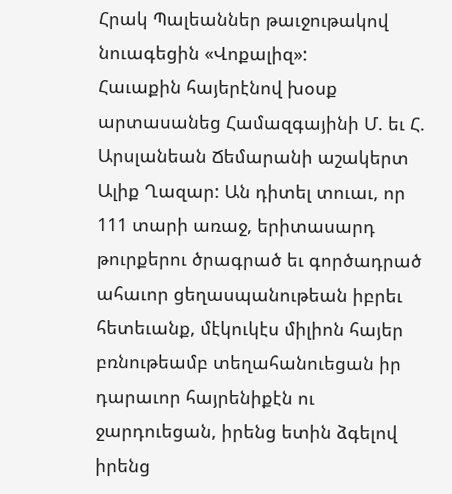Հրակ Պալեաններ թաւջութակով նուագեցին «Վոքալիզ»:
Հաւաքին հայերէնով խօսք արտասանեց Համազգայինի Մ. եւ Հ. Արսլանեան Ճեմարանի աշակերտ Ալիք Ղազար: Ան դիտել տուաւ, որ 111 տարի առաջ, երիտասարդ թուրքերու ծրագրած եւ գործադրած ահաւոր ցեղասպանութեան իբրեւ հետեւանք, մէկուկէս միլիոն հայեր բռնութեամբ տեղահանուեցան իր դարաւոր հայրենիքէն ու ջարդուեցան, իրենց ետին ձգելով իրենց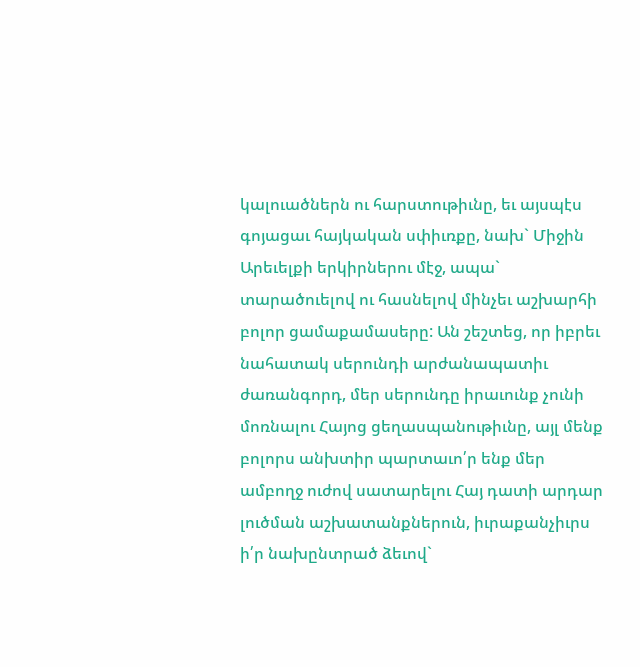կալուածներն ու հարստութիւնը, եւ այսպէս գոյացաւ հայկական սփիւռքը, նախ` Միջին Արեւելքի երկիրներու մէջ, ապա` տարածուելով ու հասնելով մինչեւ աշխարհի բոլոր ցամաքամասերը: Ան շեշտեց, որ իբրեւ նահատակ սերունդի արժանապատիւ ժառանգորդ, մեր սերունդը իրաւունք չունի մոռնալու Հայոց ցեղասպանութիւնը, այլ մենք բոլորս անխտիր պարտաւո՛ր ենք մեր ամբողջ ուժով սատարելու Հայ դատի արդար լուծման աշխատանքներուն, իւրաքանչիւրս ի՛ր նախընտրած ձեւով`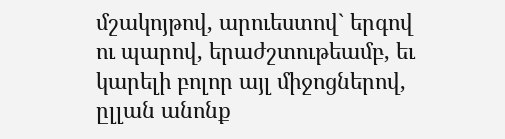մշակոյթով, արուեստով` երգով ու պարով, երաժշտութեամբ, եւ կարելի բոլոր այլ միջոցներով, ըլլան անոնք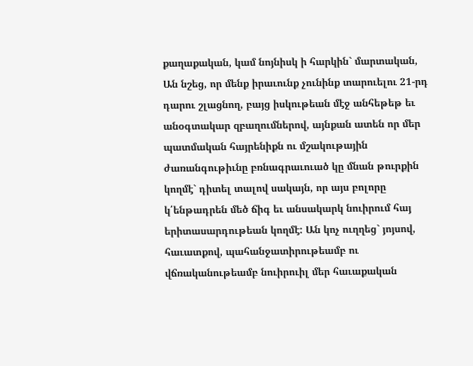քաղաքական, կամ նոյնիսկ ի հարկին` մարտական, Ան նշեց, որ մենք իրաւունք չունինք տարուելու 21-րդ դարու շլացնող, բայց իսկութեան մէջ անհեթեթ եւ անօգտակար զբաղումներով, այնքան ատեն որ մեր պատմական հայրենիքն ու մշակութային ժառանգութիւնը բռնագրաւուած կը մնան թուրքին կողմէ` դիտել տալով սակայն, որ այս բոլորը կ՛ենթադրեն մեծ ճիգ եւ անսակարկ նուիրում հայ երիտասարդութեան կողմէ: Ան կոչ ուղղեց` յոյսով, հաւատքով, պահանջատիրութեամբ ու վճռականութեամբ նուիրուիլ մեր հաւաքական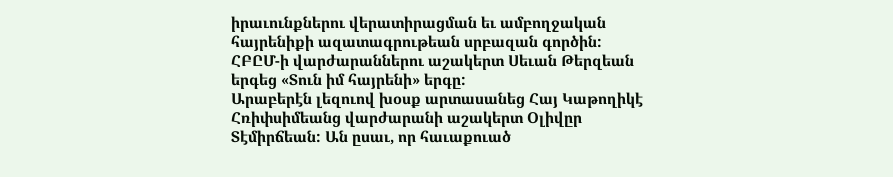իրաւունքներու վերատիրացման եւ ամբողջական հայրենիքի ազատագրութեան սրբազան գործին:
ՀԲԸՄ-ի վարժարաններու աշակերտ Սեւան Թերզեան երգեց «Տուն իմ հայրենի» երգը:
Արաբերէն լեզուով խօսք արտասանեց Հայ Կաթողիկէ Հռիփսիմեանց վարժարանի աշակերտ Օլիվըր Տէմիրճեան: Ան ըսաւ, որ հաւաքուած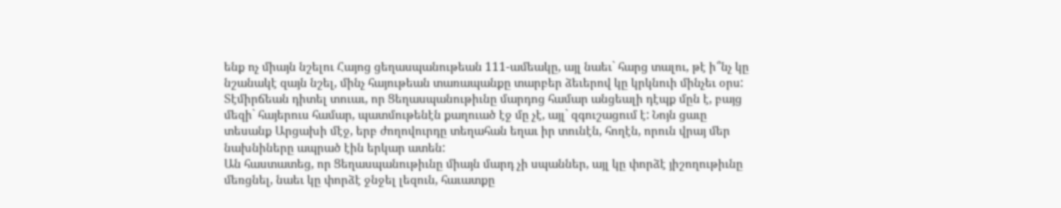ենք ոչ միայն նշելու Հայոց ցեղասպանութեան 111-ամեակը, այլ նաեւ` հարց տալու, թէ ի՞նչ կը նշանակէ զայն նշել, մինչ հայութեան տառապանքը տարբեր ձեւերով կը կրկնուի մինչեւ օրս: Տէմիրճեան դիտել տուաւ, որ Ցեղասպանութիւնը մարդոց համար անցեալի դէպք մըն է, բայց մեզի` հայերուս համար, պատմութենէն քաղուած էջ մը չէ, այլ` զգուշացում է: Նոյն ցաւը տեսանք Արցախի մէջ, երբ ժողովուրդը տեղահան եղաւ իր տունէն, հողէն, որուն վրայ մեր նախնիները ապրած էին երկար ատեն:
Ան հաստատեց, որ Ցեղասպանութիւնը միայն մարդ չի սպաններ, այլ կը փորձէ յիշողութիւնը մեռցնել, նաեւ կը փորձէ ջնջել լեզուն, հաւատքը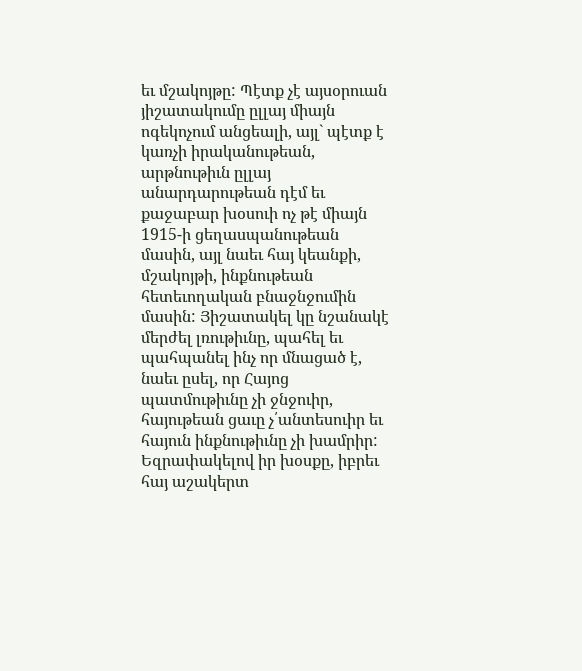եւ մշակոյթը: Պէտք չէ այսօրուան յիշատակումը ըլլայ միայն ոգեկոչում անցեալի, այլ` պէտք է կառչի իրականութեան, արթնութիւն ըլլայ անարդարութեան դէմ եւ քաջաբար խօսուի ոչ թէ միայն 1915-ի ցեղասպանութեան մասին, այլ նաեւ հայ կեանքի, մշակոյթի, ինքնութեան հետեւողական բնաջնջումին մասին: Յիշատակել կը նշանակէ մերժել լռութիւնը, պահել եւ պահպանել ինչ որ մնացած է, նաեւ ըսել, որ Հայոց պատմութիւնը չի ջնջուիր, հայութեան ցաւը չ՛անտեսուիր եւ հայուն ինքնութիւնը չի խամրիր:
Եզրափակելով իր խօսքը, իբրեւ հայ աշակերտ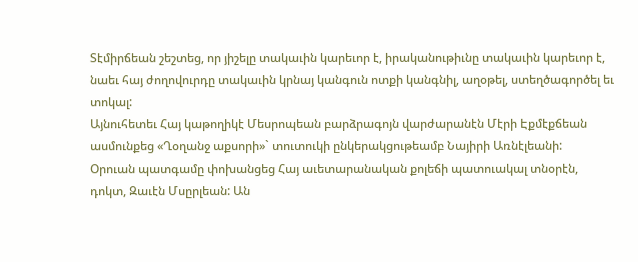Տէմիրճեան շեշտեց, որ յիշելը տակաւին կարեւոր է, իրականութիւնը տակաւին կարեւոր է, նաեւ հայ ժողովուրդը տակաւին կրնայ կանգուն ոտքի կանգնիլ, աղօթել, ստեղծագործել եւ տոկալ:
Այնուհետեւ Հայ կաթողիկէ Մեսրոպեան բարձրագոյն վարժարանէն Մէրի Էքմէքճեան ասմունքեց «Ղօղանջ աքսորի»` տուտուկի ընկերակցութեամբ Նայիրի Առնէլեանի:
Օրուան պատգամը փոխանցեց Հայ աւետարանական քոլեճի պատուակալ տնօրէն, դոկտ, Զաւէն Մսըրլեան: Ան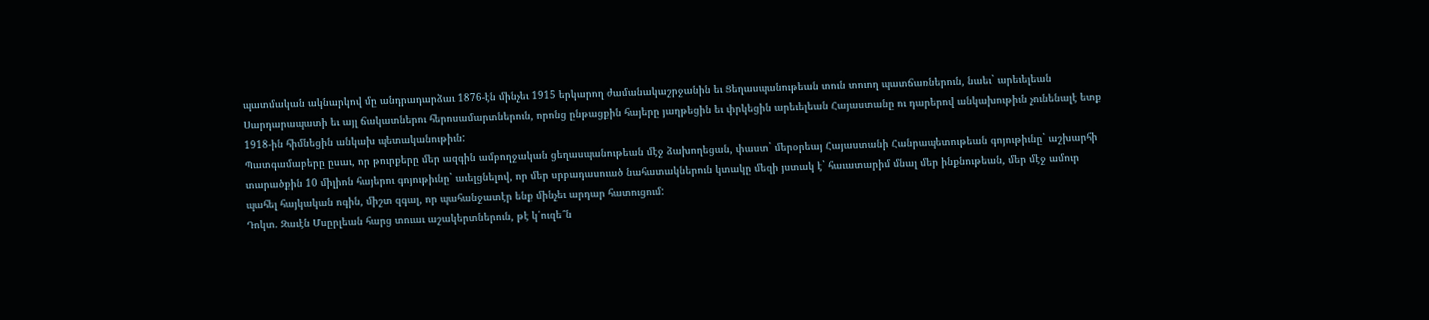պատմական ակնարկով մը անդրադարձաւ 1876-էն մինչեւ 1915 երկարող ժամանակաշրջանին եւ Ցեղասպանութեան տուն տուող պատճառներուն, նաեւ` արեւելեան Սարդարապատի եւ այլ ճակատներու հերոսամարտներուն, որոնց ընթացքին հայերը յաղթեցին եւ փրկեցին արեւելեան Հայաստանը ու դարերով անկախութիւն չունենալէ ետք 1918-ին հիմնեցին անկախ պետականութիւն:
Պատգամաբերը ըսաւ, որ թուրքերը մեր ազգին ամբողջական ցեղասպանութեան մէջ ձախողեցան, փաստ` մերօրեայ Հայաստանի Հանրապետութեան գոյութիւնը` աշխարհի տարածքին 10 միլիոն հայերու գոյութիւնը` աւելցնելով, որ մեր սրբադասուած նահատակներուն կտակը մեզի յստակ է` հաւատարիմ մնալ մեր ինքնութեան, մեր մէջ ամուր պահել հայկական ոգին, միշտ զգալ, որ պահանջատէր ենք մինչեւ արդար հատուցում:
Դոկտ. Զաւէն Մսըրլեան հարց տուաւ աշակերտներուն, թէ կ՛ուզե՞ն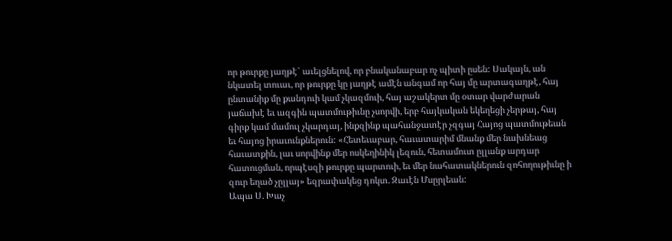որ թուրքը յաղթէ` աւելցնելով, որ բնականաբար ոչ պիտի ըսեն: Սակայն, ան նկատել տուաւ, որ թուրքը կը յաղթէ ամէն անգամ որ հայ մը արտագաղթէ, հայ ընտանիք մը քանդուի կամ չկազմուի, հայ աշակերտ մը օտար վարժարան յաճախէ եւ ազգին պատմութիւնը չսորվի, երբ հայկական եկեղեցի չերթայ, հայ գիրք կամ մամուլ չկարդայ, ինքզինք պահանջատէր չզգայ Հայոց պատմութեան եւ հայոց իրաւունքներուն: «Հետեւաբար, հաւատարիմ մնանք մեր նախնեաց հաւատքին, լաւ սորվինք մեր ոսկեղինիկ լեզուն, հետամուտ ըլլանք արդար հատուցման, որպէսզի թուրքը պարտուի, եւ մեր նահատակներուն զոհողութիւնը ի զուր եղած չըլլայ» եզրափակեց դոկտ. Զաւէն Մսըրլեան:
Ապա Ս. Խաչ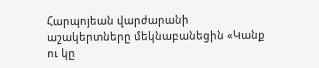Հարպոյեան վարժարանի աշակերտները մեկնաբանեցին «Կանք ու կը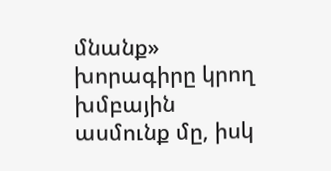մնանք» խորագիրը կրող խմբային ասմունք մը, իսկ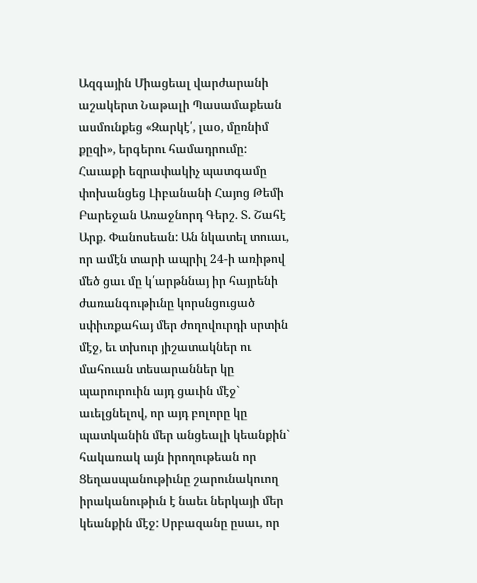Ազգային Միացեալ վարժարանի աշակերտ Նաթալի Պասամաքեան ասմունքեց «Զարկէ՛, լաօ, մըռնիմ քըզի», երգերու համադրումը:
Հաւաքի եզրափակիչ պատգամը փոխանցեց Լիբանանի Հայոց Թեմի Բարեջան Առաջնորդ Գերշ. Տ. Շահէ Արք. Փանոսեան: Ան նկատել տուաւ, որ ամէն տարի ապրիլ 24-ի առիթով մեծ ցաւ մը կ՛արթննայ իր հայրենի ժառանգութիւնը կորսնցուցած սփիւռքահայ մեր ժողովուրդի սրտին մէջ, եւ տխուր յիշատակներ ու մահուան տեսարաններ կը պարուրուին այդ ցաւին մէջ` աւելցնելով, որ այդ բոլորը կը պատկանին մեր անցեալի կեանքին` հակառակ այն իրողութեան որ Ցեղասպանութիւնը շարունակուող իրականութիւն է նաեւ ներկայի մեր կեանքին մէջ: Սրբազանը ըսաւ, որ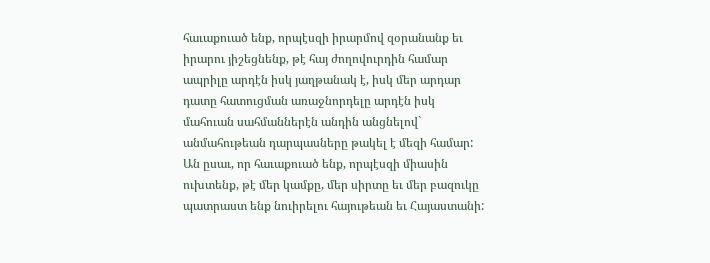հաւաքուած ենք, որպէսզի իրարմով զօրանանք եւ իրարու յիշեցնենք, թէ հայ ժողովուրդին համար ապրիլը արդէն իսկ յաղթանակ է, իսկ մեր արդար դատը հատուցման առաջնորդելը արդէն իսկ մահուան սահմաններէն անդին անցնելով` անմահութեան դարպասները թակել է մեզի համար: Ան ըսաւ, որ հաւաքուած ենք, որպէսզի միասին ուխտենք, թէ մեր կամքը, մեր սիրտը եւ մեր բազուկը պատրաստ ենք նուիրելու հայութեան եւ Հայաստանի: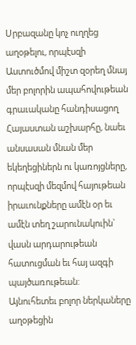Սրբազանը կոչ ուղղեց աղօթելու, որպէսզի Աստուծմով միշտ զօրեղ մնայ մեր բոլորին ապահովութեան գրաւականը հանդիսացող Հայաստան աշխարհը, նաեւ անսասան մնան մեր եկեղեցիներն ու կառոյցները, որպէսզի մեզմով հայութեան իրաւունքները ամէն օր եւ ամէն տեղ շարունակուին` վասն արդարութեան հատուցման եւ հայ ազգի պայծառութեան:
Այնուհետեւ բոլոր ներկաները աղօթեցին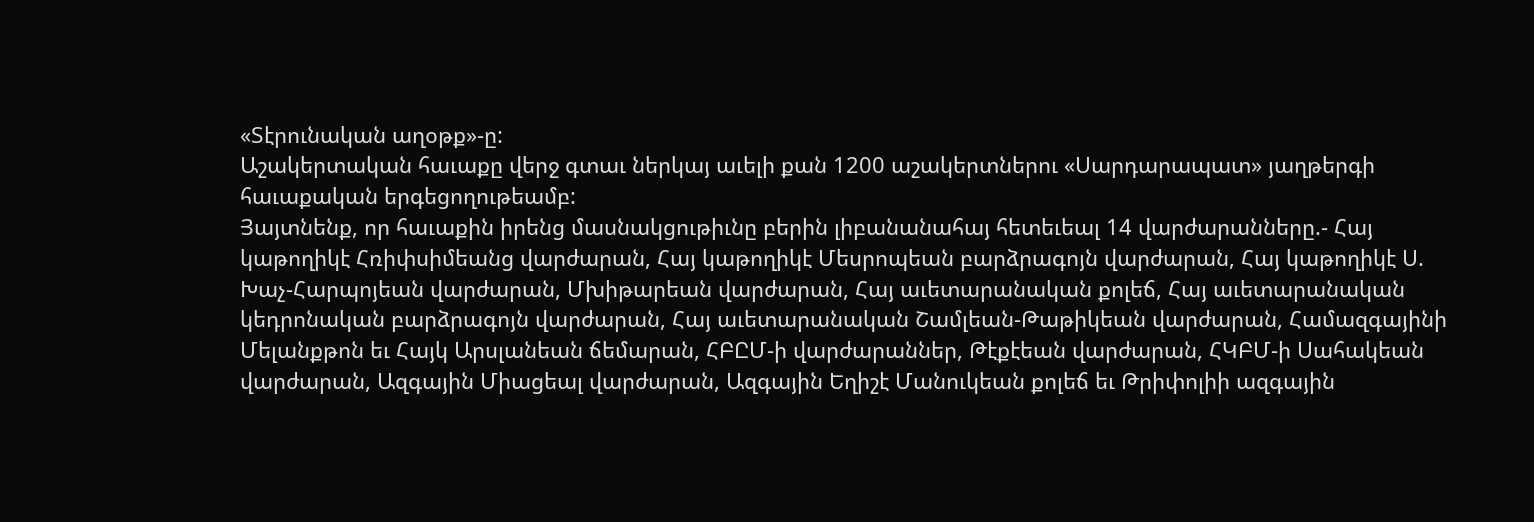«Տէրունական աղօթք»-ը:
Աշակերտական հաւաքը վերջ գտաւ ներկայ աւելի քան 1200 աշակերտներու «Սարդարապատ» յաղթերգի հաւաքական երգեցողութեամբ:
Յայտնենք, որ հաւաքին իրենց մասնակցութիւնը բերին լիբանանահայ հետեւեալ 14 վարժարանները.- Հայ կաթողիկէ Հռիփսիմեանց վարժարան, Հայ կաթողիկէ Մեսրոպեան բարձրագոյն վարժարան, Հայ կաթողիկէ Ս. Խաչ-Հարպոյեան վարժարան, Մխիթարեան վարժարան, Հայ աւետարանական քոլեճ, Հայ աւետարանական կեդրոնական բարձրագոյն վարժարան, Հայ աւետարանական Շամլեան-Թաթիկեան վարժարան, Համազգայինի Մելանքթոն եւ Հայկ Արսլանեան ճեմարան, ՀԲԸՄ-ի վարժարաններ, Թէքէեան վարժարան, ՀԿԲՄ-ի Սահակեան վարժարան, Ազգային Միացեալ վարժարան, Ազգային Եղիշէ Մանուկեան քոլեճ եւ Թրիփոլիի ազգային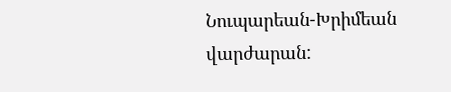Նուպարեան-Խրիմեան վարժարան: